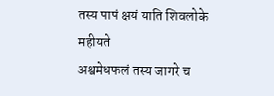तस्य पापं क्षयं याति शिवलोके महीयते
अश्वमेधफलं तस्य जागरे च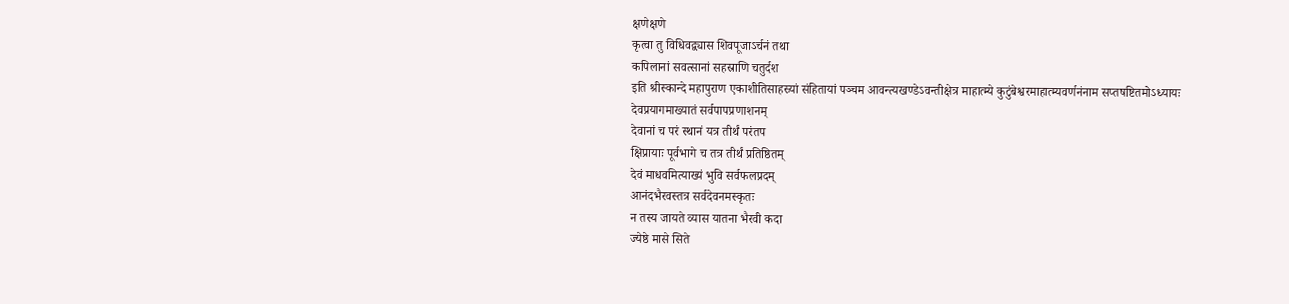क्षणेक्षणे
कृत्वा तु विधिवद्व्यास शिवपूजाऽर्चनं तथा
कपिलानां सवत्सानां सहस्राणि चतुर्दश
इति श्रीस्कान्दे महापुराण एकाशीतिसाहस्र्यां संहितायां पञ्चम आवन्त्यखण्डेऽवन्तीक्षेत्र माहात्म्ये कुटुंबेश्वरमाहात्म्यवर्णनंनाम सप्तषष्टितमोऽध्यायः
देवप्रयागमाख्यातं सर्वपापप्रणाशनम्
देवानां च परं स्थानं यत्र तीर्थं परंतप
क्षिप्रायाः पूर्वभागे च तत्र तीर्थं प्रतिष्ठितम्
देवं माधवमित्याख्यं भुवि सर्वफलप्रदम्
आनंदभैरवस्तत्र सर्वदेवनमस्कृतः
न तस्य जायते व्यास यातना भैरवी कदा
ज्येष्ठे मासे सिते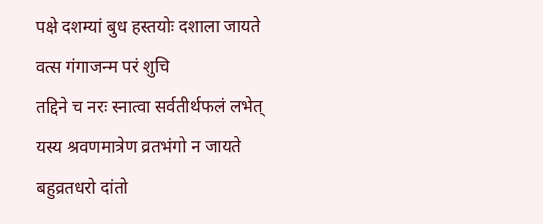पक्षे दशम्यां बुध हस्तयोः दशाला जायते वत्स गंगाजन्म परं शुचि
तद्दिने च नरः स्नात्वा सर्वतीर्थफलं लभेत्
यस्य श्रवणमात्रेण व्रतभंगो न जायते
बहुव्रतधरो दांतो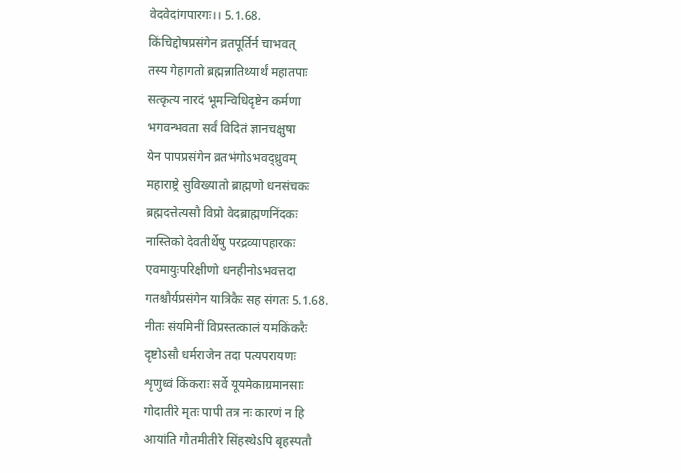वेदवेदांगपारगः।। 5.1.68.
किंचिद्दोषप्रसंगेन व्रतपूर्तिर्न चाभवत्
तस्य गेहागतो ब्रह्मन्नातिथ्यार्थं महातपाः
सत्कृत्य नारदं भूमन्विधिदृष्टेन कर्मणा
भगवन्भवता सर्वं विदितं ज्ञानचक्षुषा
येन पापप्रसंगेन व्रतभंगोऽभवद्ध्रुवम्
महाराष्ट्रे सुविख्यातो ब्राह्मणो धनसंचकः
ब्रह्मदत्तेत्यसौ विप्रो वेदब्राह्मणनिंदकः
नास्तिको देवतीर्थेषु परद्रव्यापहारकः
एवमायुःपरिक्षीणो धनहीनोऽभवत्तदा
गतश्चौर्यप्रसंगेन यात्रिकैः सह संगतः 5.1.68.
नीतः संयमिनीं विप्रस्तत्कालं यमकिंकरैः
दृष्टोऽसौ धर्मराजेन तदा पत्यपरायणः
शृणुध्वं किंकराः सर्वे यूयमेकाग्रमानसाः
गोदातीरे मृतः पापी तत्र नः कारणं न हि
आयांति गौतमीतीरे सिंहस्थेऽपि बृहस्पतौ